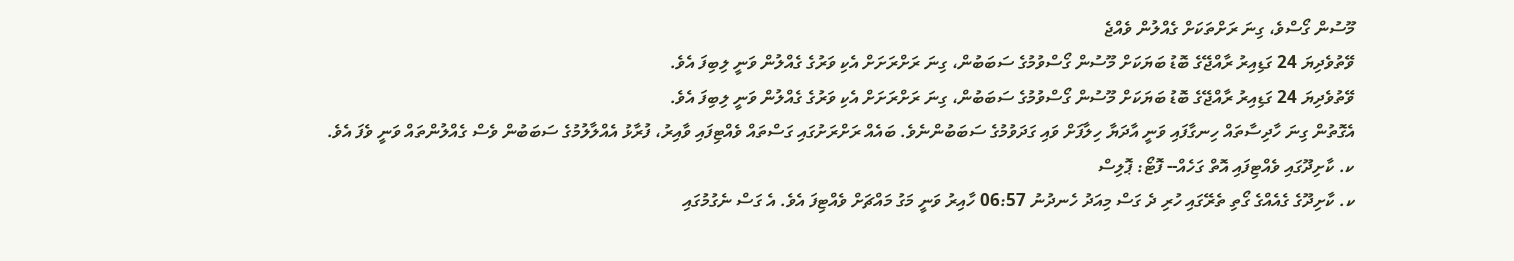މޫސުން ގޯސްވެ، ގިނަ ރަށްތަކަށް ގެއްލުން ވެއްޖެ
ވޭތުވެދިޔަ 24 ގަޑިއިރު ރާއްޖޭގެ ބޮޑު ބަޔަކަށް މޫސުން ގޯސްވުމުގެ ސަބަބުން، ގިނަ ރަށްރަށަށް އެކި ވަރުގެ ގެއްލުން ވަނީ ލިބިފަ އެވެ.
ވޭތުވެދިޔަ 24 ގަޑިއިރު ރާއްޖޭގެ ބޮޑު ބަޔަކަށް މޫސުން ގޯސްވުމުގެ ސަބަބުން، ގިނަ ރަށްރަށަށް އެކި ވަރުގެ ގެއްލުން ވަނީ ލިބިފަ އެވެ.
އެގޮތުން ގިނަ ހާދިސާތައް ހިނގާފައި ވަނީ އާދަޔާ ހިލާފަށް ވައި ގަދަވުމުގެ ސަބަބުންނެވެ. ބައެއް ރަށްރަށުގައި ގަސްތައް ވެއްޓިފައި ވާއިރު، ފުރާޅު އެއްލާލުމުގެ ސަބަބުން ވެސް ގެއްލުންތައް ވަނީ ވެފަ އެވެ.
ކ. ކާށިދޫގައި ވެއްޓިފައި އޮތް ގަހެއް-- ފޮޓޯ: ޕޮލިސް
ކ. ކާށިދޫގެ ގެއެއްގެ ގޯތި ތެރޭގައި ހުރި ދެ ގަސް މިއަދު ހެނދުނު 06:57 ހާއިރު ވަނީ މަގު މައްޗަށް ވެއްޓިފަ އެވެ. އެ ގަސް ނެގުމުގައި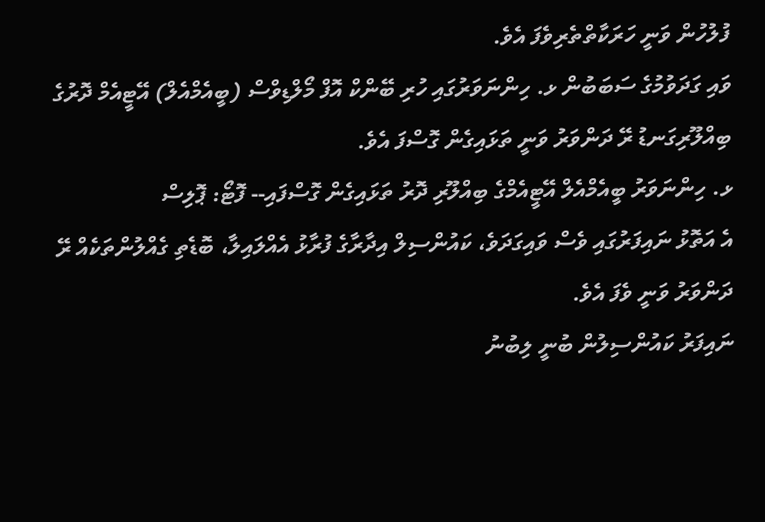ފުލުހުން ވަނީ ހަރަކާތްތެރިވެފަ އެވެ.
ވައި ގަދަވުމުގެ ސަބަބުން ޅ. ހިންނަވަރުގައި ހުރި ބޭންކް އޮފް މޯލްޑިވްސް (ބީއެމްއެލް) އޭޓީއެމް ދޮރުގެ ބިއްލޫރިގަނޑު ރޭ ދަންވަރު ވަނީ ތަޅައިގެން ގޮސްފަ އެވެ.
ޅ. ހިންނަވަރު ބީއެމްއެލް އޭޓީއެމްގެ ބިއްލޫރި ދޮރު ތަޅައިގެން ގޮސްފައި-- ފޮޓޯ: ޕޮލިސް
އެ އަތޮޅު ނައިފަރުގައި ވެސް ވައިގަދަވެ، ކައުންސިލް އިދާރާގެ ފުރާޅު އެއްލައިލާ، ބޮޑެތި ގެއްލުންތަކެއް ރޭ ދަންވަރު ވަނީ ވެފަ އެވެ.
ނައިފަރު ކައުންސިލުން ބުނީ ލިބުނު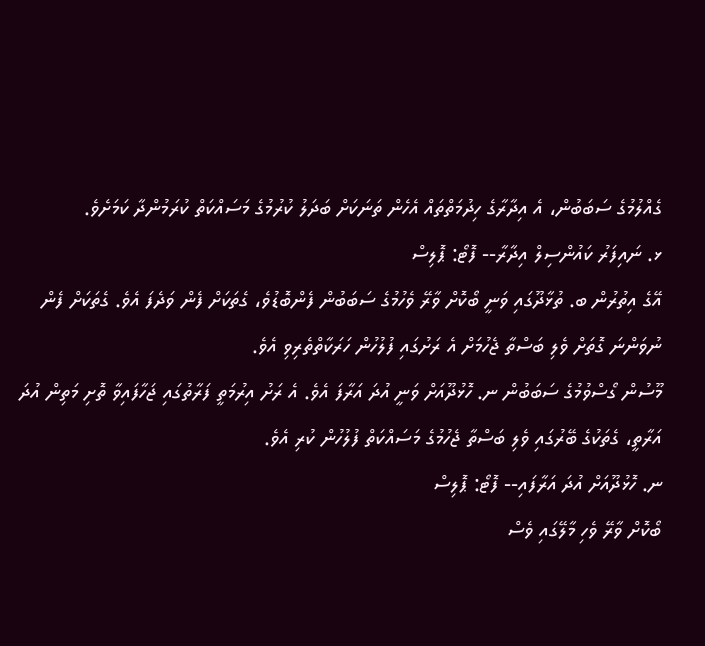ގެއްލުމުގެ ސަބަބުން، އެ އިދާރާގެ ހިދުމަތްތައް އެހެން ތަނަކަށް ބަދަލު ކުރުމުގެ މަސައްކަތް ކުރަމުންދާ ކަމަށެވެ.
ޅ. ނައިފަރު ކައުންސިލް އިދާރާ-- ފޮޓޯ: ޕޮލިސް
އޭގެ އިތުރުން ބ. ތުޅާދޫގައި ވަނީ ބޯކޮށް ވާރޭ ވެހުމުގެ ސަބަބުން ފެންބޮޑުވެ، ގެތަކަށް ފެން ވަދެފަ އެވެ. ގެތަކަށް ފެން ނުވަންނަ ގޮތަށް ވެލި ބަސްތާ ޖެހުމަށް އެ ރަށުގައި ފުލުހުން ހަރަކާތްތެރިވި އެވެ.
މޫސުން ގޯސްވުމުގެ ސަބަބުން ނ. ހޮޅުދޫއަށް ވަނީ އުދަ އަރާފަ އެވެ. އެ ރަށު އިރުމަތީ ފަރާތުގައި ޖަހާފައިވާ ތޮށި މަތިން އުދަ އަރާތީ، ގެތަކުގެ ބޭރުގައި ވެލި ބަސްތާ ޖެހުމުގެ މަސައްކަތް ފުލުހުން ކުރި އެވެ.
ނ. ހޮޅުދޫއަށް އުދަ އަރާފައި-- ފޮޓޯ: ޕޮލިސް
ބޯކޮށް ވާރޭ ވެހި މާލޭގައި ވެސް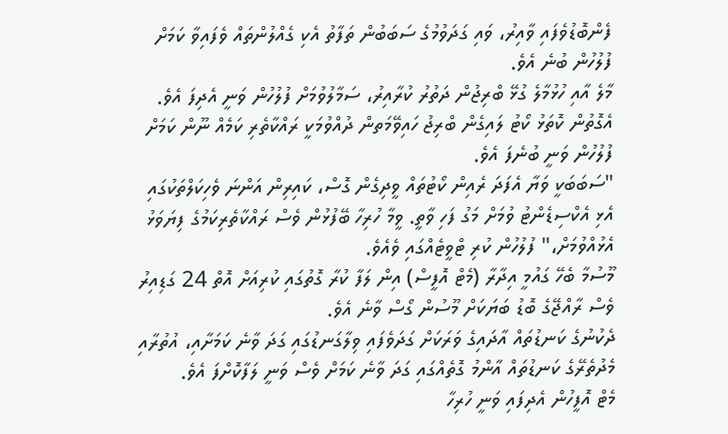ފެންބޮޑުވެފައި ވާއިރު، ވައި ގަދަވުމުގެ ސަބަބުން ތަފާތު އެކި ގެއްލުންތައް ވެފައިވާ ކަމަށް ފުލުހުން ބުނެ އެވެ.
މާލެ އާއި ހުޅުމާލެ ގުޅޭ ބްރިޖުން ދަތުރު ކުރާއިރު، ސަމާލުވުމަށް ފުލުހުން ވަނީ އެދިފަ އެވެ. އެގޮތުން ކޮތަޅު ކޯޓު ލައިގެން ބްރިޖު ހައިވޭމަތން ދުއްވުމަކީ ރައްކާތެރި ކަމެއް ނޫން ކަމަށް ފުލުހުން ވަނީ ބުނެފަ އެވެ.
"ސަބަބަކީ ވަޔާ އެފަދަ ރެއިން ކޯޓުތައް ވީދިގެން ގޮސް، ކައިރިން އަންނަ ވެހިކަލްތަކުގައި އެޅި އެކްސިޑެންޓު ވުމަށް މަގު ފަހި ވާތީ. ވީމާ ހުރިހާ ބޭފުޅުން ވެސް ރައްކާތެރިކަމުގެ ފިޔަވަޅު އެޅުއްވުމަށް،" ފުލުހުން ކުރި ޓްވީޓެއްގައި ވެއެވެ.
މޫސުމާ ބެހޭ ގައުމީ އިދާރާ (މެޓް އޮފީސް) އިން ލަފާ ކުރާ ގޮތުގައި ކުރިއަށް އޮތް 24 ގަޑިއިރު ވެސް ރާއްޖޭގެ ބޮޑު ބަޔަކަށް މޫސުން ގޯސް ވާނެ އެވެ.
ދެކުނުގެ ކަނޑުތައް އާދައިގެ ވަރަކަށް ގަދަވެފައި ވިލާގަނޑުގައި ގަދަ ވާނެ ކަމަށާއި، އުތުރާއި މެދުތެރޭގެ ކަނޑުތައް އާންމު ގޮތެއްގައި ގަދަ ވާނެ ކަމަށް ވެސް ވަނީ ލަފާކޮށްފަ އެވެ.
މެޓް އޮފީހުން އެދިފައި ވަނީ ހުރިހާ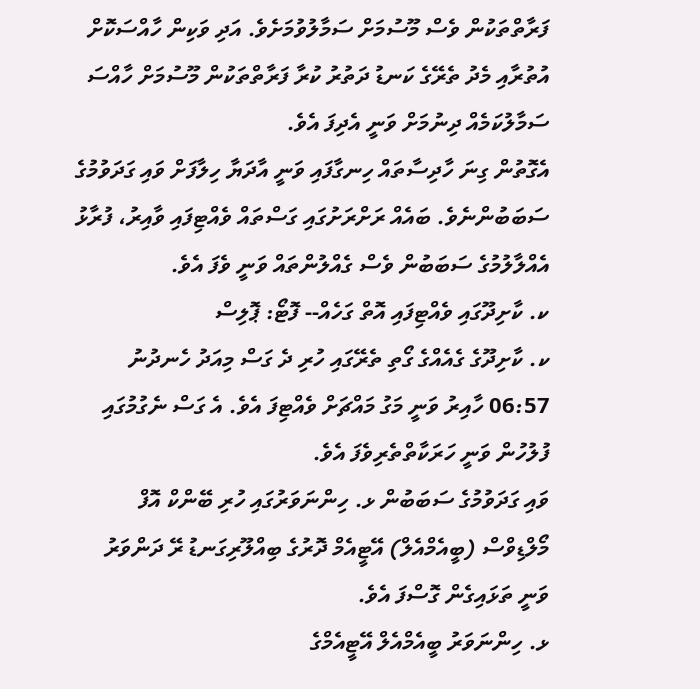ފަރާތްތަކުން ވެސް މޫސުމަށް ސަމާލުވުމަށެވެ. އަދި ވަކިން ހާއްސަކޮށް އުތުރާއި މެދު ތެރޭގެ ކަނޑު ދަތުރު ކުރާ ފަރާތްތަކުން މޫސުމަށް ހާއްސަ ސަމާލުކަމެއް ދިނުމަށް ވަނީ އެދިފަ އެވެ.
އެގޮތުން ގިނަ ހާދިސާތައް ހިނގާފައި ވަނީ އާދަޔާ ހިލާފަށް ވައި ގަދަވުމުގެ ސަބަބުންނެވެ. ބައެއް ރަށްރަށުގައި ގަސްތައް ވެއްޓިފައި ވާއިރު، ފުރާޅު އެއްލާލުމުގެ ސަބަބުން ވެސް ގެއްލުންތައް ވަނީ ވެފަ އެވެ.
ކ. ކާށިދޫގައި ވެއްޓިފައި އޮތް ގަހެއް-- ފޮޓޯ: ޕޮލިސް
ކ. ކާށިދޫގެ ގެއެއްގެ ގޯތި ތެރޭގައި ހުރި ދެ ގަސް މިއަދު ހެނދުނު 06:57 ހާއިރު ވަނީ މަގު މައްޗަށް ވެއްޓިފަ އެވެ. އެ ގަސް ނެގުމުގައި ފުލުހުން ވަނީ ހަރަކާތްތެރިވެފަ އެވެ.
ވައި ގަދަވުމުގެ ސަބަބުން ޅ. ހިންނަވަރުގައި ހުރި ބޭންކް އޮފް މޯލްޑިވްސް (ބީއެމްއެލް) އޭޓީއެމް ދޮރުގެ ބިއްލޫރިގަނޑު ރޭ ދަންވަރު ވަނީ ތަޅައިގެން ގޮސްފަ އެވެ.
ޅ. ހިންނަވަރު ބީއެމްއެލް އޭޓީއެމްގެ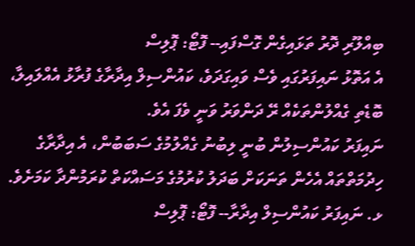ބިއްލޫރި ދޮރު ތަޅައިގެން ގޮސްފައި-- ފޮޓޯ: ޕޮލިސް
އެ އަތޮޅު ނައިފަރުގައި ވެސް ވައިގަދަވެ، ކައުންސިލް އިދާރާގެ ފުރާޅު އެއްލައިލާ، ބޮޑެތި ގެއްލުންތަކެއް ރޭ ދަންވަރު ވަނީ ވެފަ އެވެ.
ނައިފަރު ކައުންސިލުން ބުނީ ލިބުނު ގެއްލުމުގެ ސަބަބުން، އެ އިދާރާގެ ހިދުމަތްތައް އެހެން ތަނަކަށް ބަދަލު ކުރުމުގެ މަސައްކަތް ކުރަމުންދާ ކަމަށެވެ.
ޅ. ނައިފަރު ކައުންސިލް އިދާރާ-- ފޮޓޯ: ޕޮލިސް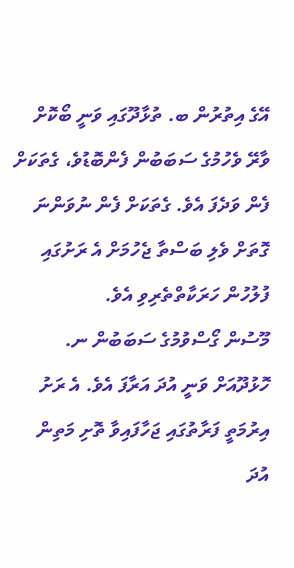އޭގެ އިތުރުން ބ. ތުޅާދޫގައި ވަނީ ބޯކޮށް ވާރޭ ވެހުމުގެ ސަބަބުން ފެންބޮޑުވެ، ގެތަކަށް ފެން ވަދެފަ އެވެ. ގެތަކަށް ފެން ނުވަންނަ ގޮތަށް ވެލި ބަސްތާ ޖެހުމަށް އެ ރަށުގައި ފުލުހުން ހަރަކާތްތެރިވި އެވެ.
މޫސުން ގޯސްވުމުގެ ސަބަބުން ނ. ހޮޅުދޫއަށް ވަނީ އުދަ އަރާފަ އެވެ. އެ ރަށު އިރުމަތީ ފަރާތުގައި ޖަހާފައިވާ ތޮށި މަތިން އުދަ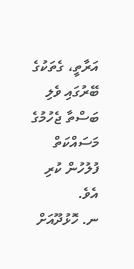އަރާތީ، ގެތަކުގެ ބޭރުގައި ވެލި ބަސްތާ ޖެހުމުގެ މަސައްކަތް ފުލުހުން ކުރި އެވެ.
ނ. ހޮޅުދޫއަށް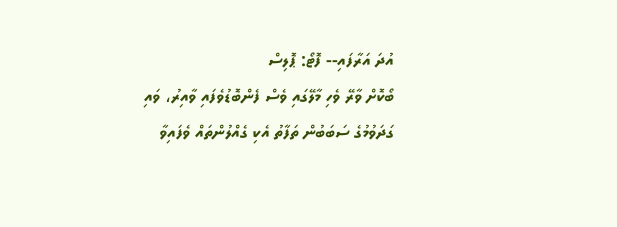އުދަ އަރާފައި-- ފޮޓޯ: ޕޮލިސް
ބޯކޮށް ވާރޭ ވެހި މާލޭގައި ވެސް ފެންބޮޑުވެފައި ވާއިރު، ވައި ގަދަވުމުގެ ސަބަބުން ތަފާތު އެކި ގެއްލުންތައް ވެފައިވާ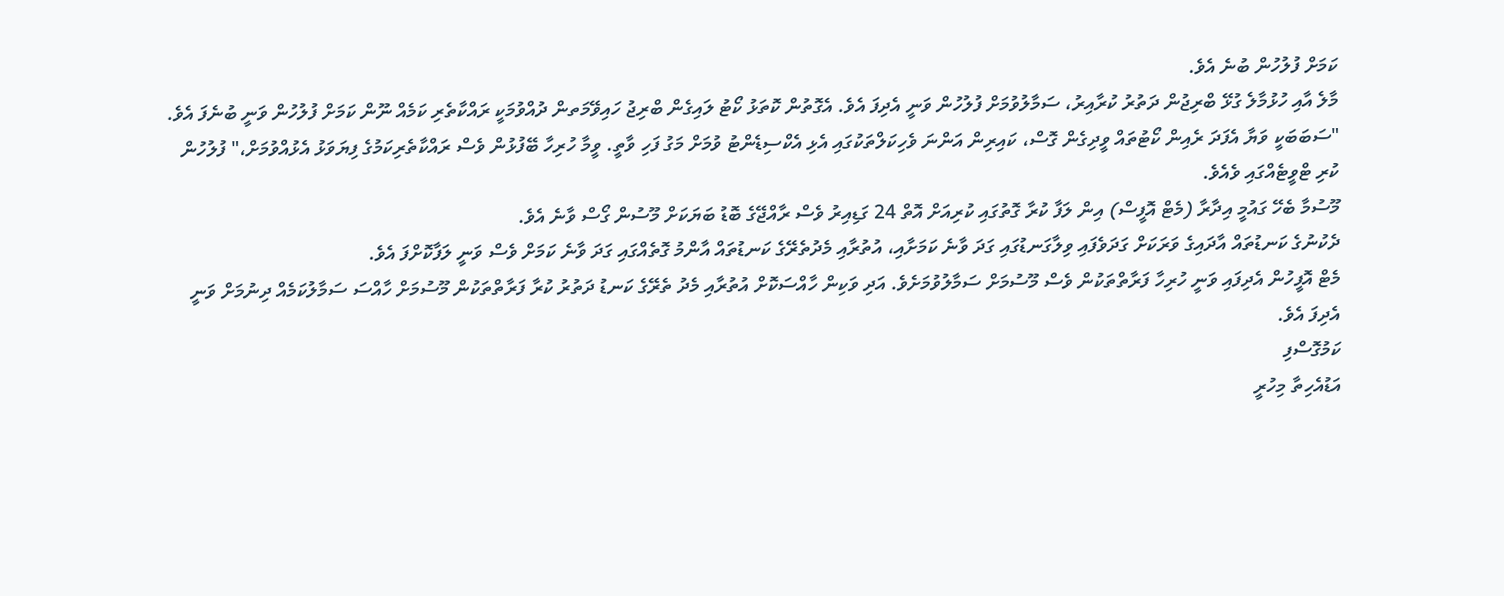ކަމަށް ފުލުހުން ބުނެ އެވެ.
މާލެ އާއި ހުޅުމާލެ ގުޅޭ ބްރިޖުން ދަތުރު ކުރާއިރު، ސަމާލުވުމަށް ފުލުހުން ވަނީ އެދިފަ އެވެ. އެގޮތުން ކޮތަޅު ކޯޓު ލައިގެން ބްރިޖު ހައިވޭމަތން ދުއްވުމަކީ ރައްކާތެރި ކަމެއް ނޫން ކަމަށް ފުލުހުން ވަނީ ބުނެފަ އެވެ.
"ސަބަބަކީ ވަޔާ އެފަދަ ރެއިން ކޯޓުތައް ވީދިގެން ގޮސް، ކައިރިން އަންނަ ވެހިކަލްތަކުގައި އެޅި އެކްސިޑެންޓު ވުމަށް މަގު ފަހި ވާތީ. ވީމާ ހުރިހާ ބޭފުޅުން ވެސް ރައްކާތެރިކަމުގެ ފިޔަވަޅު އެޅުއްވުމަށް،" ފުލުހުން ކުރި ޓްވީޓެއްގައި ވެއެވެ.
މޫސުމާ ބެހޭ ގައުމީ އިދާރާ (މެޓް އޮފީސް) އިން ލަފާ ކުރާ ގޮތުގައި ކުރިއަށް އޮތް 24 ގަޑިއިރު ވެސް ރާއްޖޭގެ ބޮޑު ބަޔަކަށް މޫސުން ގޯސް ވާނެ އެވެ.
ދެކުނުގެ ކަނޑުތައް އާދައިގެ ވަރަކަށް ގަދަވެފައި ވިލާގަނޑުގައި ގަދަ ވާނެ ކަމަށާއި، އުތުރާއި މެދުތެރޭގެ ކަނޑުތައް އާންމު ގޮތެއްގައި ގަދަ ވާނެ ކަމަށް ވެސް ވަނީ ލަފާކޮށްފަ އެވެ.
މެޓް އޮފީހުން އެދިފައި ވަނީ ހުރިހާ ފަރާތްތަކުން ވެސް މޫސުމަށް ސަމާލުވުމަށެވެ. އަދި ވަކިން ހާއްސަކޮށް އުތުރާއި މެދު ތެރޭގެ ކަނޑު ދަތުރު ކުރާ ފަރާތްތަކުން މޫސުމަށް ހާއްސަ ސަމާލުކަމެއް ދިނުމަށް ވަނީ އެދިފަ އެވެ.
ކަމުގޮސްފި
އަޑުއެހިތާ މިހުރީ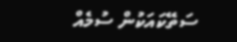ސަތޭކައަކުން ސުމެއް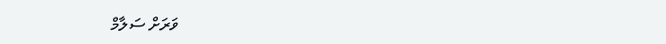ވަރަށް ސަލާމް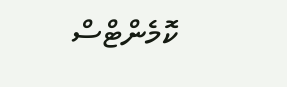ކޮމެންޓްސް